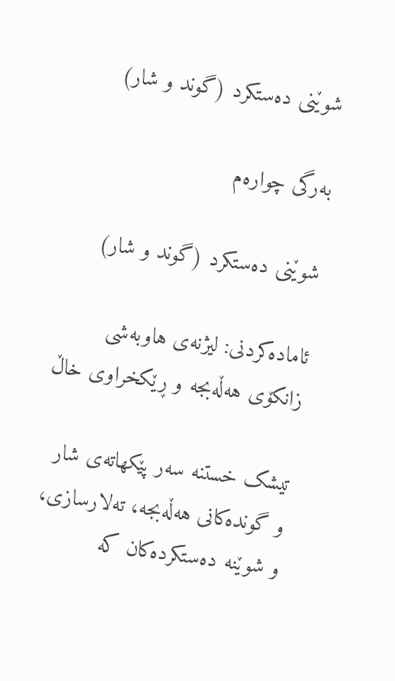شوێنی دەستکرد (گوند و شار)

بەرگی چوارەم

شوێنی دەستکرد (گوند و شار)

ئامادەکردنی: لیژنه‌ی هاوبه‌شی زانكۆی هه‌ڵه‌بجه‌ و ڕێكخراوی خاڵ

تیشک خستنە سەر پێکهاتەی شار و گوندەکانی هەڵەبجە، تەلارسازی، و شوێنە دەستکردەکان کە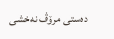دەستی مرۆڤ نەخشی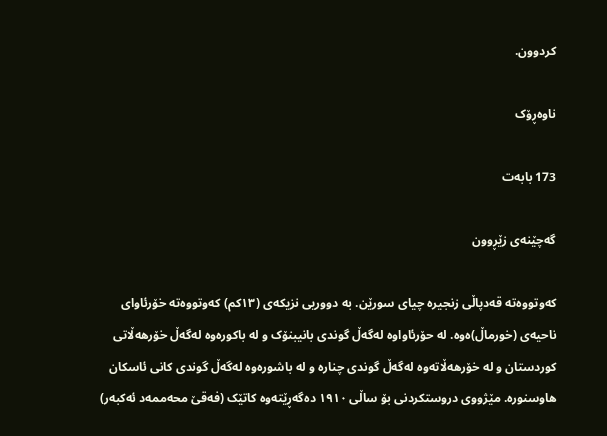کردوون.

ناوەڕۆک

173 بابەت

گەچێنەی زێڕوون

کەوتووەتە قەدپاڵی زنجیرە چیای سورێن. بە دووریی نزیکەی (١٣کم) کەوتووەتە خۆرئاوای ناحیە‌ی (خورماڵ)ەوە. لە حۆرئاواوە لەگەڵ گوندی بانیبنۆک و لە باکورەوە لەگەڵ خۆرهەڵاتی کوردستان و لە خۆرهەڵاتەوە لەگەڵ گوندی چنارە و لە باشورەوە لەگەڵ گوندی کانی ئاسکان هاوسنورە. مێژووی دروستکردنی بۆ ساڵی ١٩١٠ دەگەڕێتەوە کاتێک (فەقێ محەممەد ئەکبەر)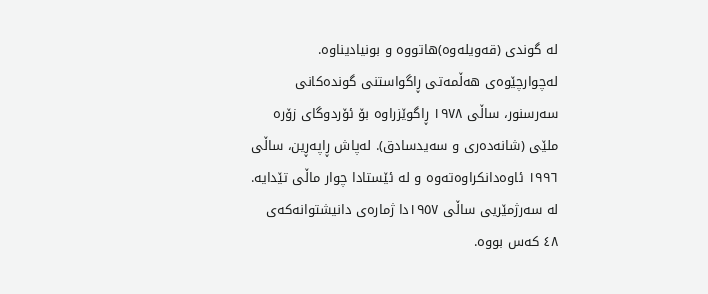لە گوندی (قەویلەوە)هاتووە و بونیادیناوە. لەچوارچێوەی هەڵمەتی ڕاگواستنی گوندەکانی سەرسنور، ساڵی ١٩٧٨ ڕاگوێزراوە بۆ ئۆردوگای زۆرە ملێی (شانەدەری و سەیدسادق). لەپاش ڕاپەڕین، ‌ساڵی ١٩٩٦ ئاوەدانکراوەتەوە‌ و لە ئێستادا چوار ماڵی تێدایە. لە سەرژمێریی ساڵی ١٩٥٧دا ژمارەی دانیشتوانەکەی ٤٨ کەس بووە.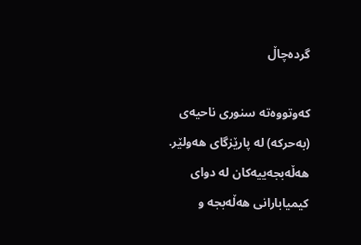گردەچاڵ

کەوتووەتە سنوری ناحیەی (بەحرکە) لە پارێزگای هەولێر. هەڵەبجەییەکان لە دوای کیمیابارانی هەڵەبجە و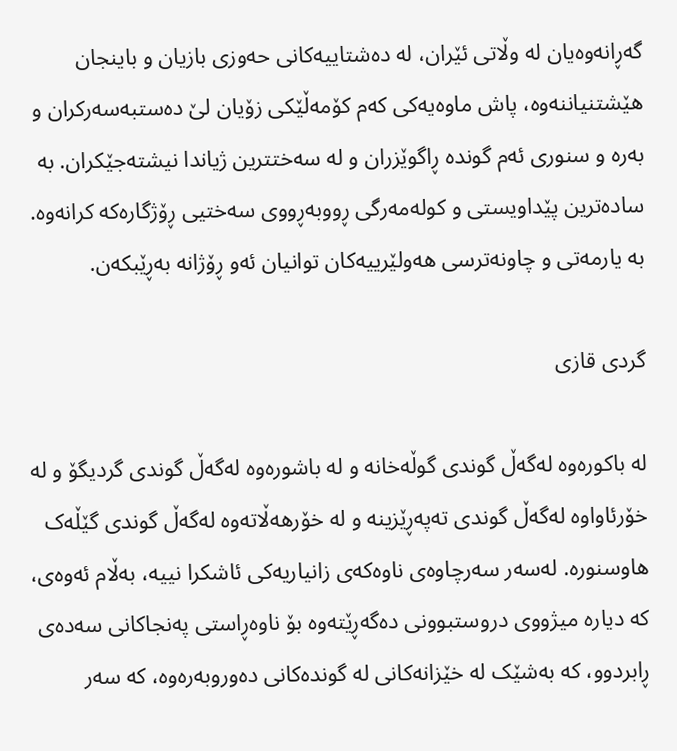گەڕانەوەیان لە وڵاتی ئێران، لە دەشتاییەکانی حەوزی بازیان و باینجان هێشتنیاننەوە، پاش ماوەیەکی کەم کۆمەڵێکی زۆیان لێ دەستبەسەرکران و بەره ‌و سنوری ئەم گوندە ڕاگوێزران و لە سەختترین ژیاندا نیشتەجێکران. بە سادەترین پێداویستی و کولەمەرگی ڕووبەڕووی سەختیی ڕۆژگارەکە کرانەوە. بە یارمەتی و چاونەترسی هەولێرییەکان توانیان ئەو ڕۆژانە بەڕێبکەن.

گردی قازی

لە باکورەوە لەگەڵ گوندی گوڵەخانە و لە باشورەوە لەگەڵ گوندی گردیگۆ و لە خۆرئاواوە لەگەڵ گوندی تەپەڕێزینە و لە خۆرهەڵاتەوە لەگەڵ گوندی گێڵەک هاوسنورە. لەسەر سەرچاوەی ناوەکەی زانیاریەکی ئاشکرا نییە، بەڵام ئەوەی، کە دیارە میژووی دروستبوونی دەگەڕێتەوە بۆ ناوەڕاستی پەنجاکانی سەدەی ڕابردوو، کە بەشێک لە خێزانەکانی لە گوندەکانی دەوروبەرەوە، کە سەر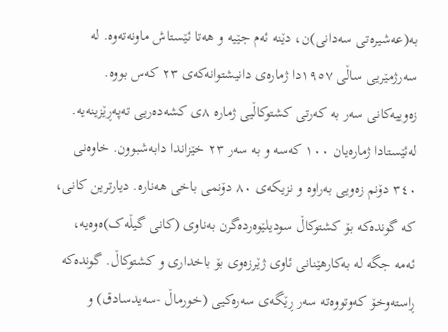بە(عەشیرەتی سەدانی)ن، دێنە ئەم جێیە و هەتا ئێستاش ماونەتەوە. لە سەرژمێریی ساڵی ١٩٥٧دا ژمارەی دانیشتوانەکەی ٢٣ کەس بووە. زەوییەکانی سەر بە کەرتی کشتوکاڵیی ژمارە ٨ی کشەدەریی تەپەڕێزینەیە‌. لەئێستادا ژمارەیان ١٠٠ کەسە و بە سەر ٢٣ خێزاندا دابەشبوون. خاوەنی ٣٤٠ دۆنم زەویی بەراوە و نزیکەی ٨٠ دۆنمی باخی هەنارە. دیارترین کانی، کە گوندەکە بۆ کشتوکاڵ سودیلێوەردەگرن بەناوی (کانی گیڵەک)ەوەیە، ئەمە جگە لە بەکارهێنانی ئاوی ژێرزەوی بۆ باخداری و کشتوکاڵ. گوندەکە ڕاستەوخۆ کەوتووەتە سەر ڕێگەی سەرەکیی (خورماڵ -سەیدسادق) و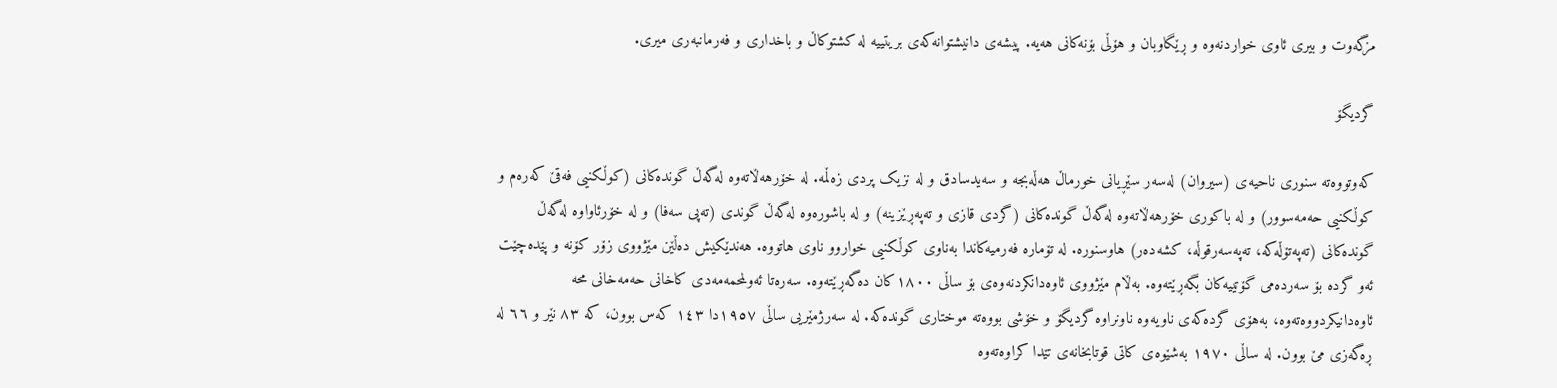مزگەوت و بیری ئاوی خواردنەوە و ڕێگاوبان و هۆڵی بۆنەکانی هەیە. پیشەی دانیشتوانەکەی بریتییە لە کشتوکاڵ و باخداری و فەرمانبەری میری.

گردیگۆ

کەوتووەتە سنوری ناحیەی (سیروان) لەسەر سێڕیانی خورماڵ هەڵەبجە و سەیدسادق و لە نزیک پردی زەڵمە. لە خۆرهەڵاتەوە لەگەڵ گوندەکانی (کوڵکنیی فەقێ کەرەم و کوڵکنیی حەمەسوور) و لە باکوری خۆرهەڵاتەوە لەگەڵ گوندەکانی (گردی قازی و تەپەڕێزینە) و لە باشورەوە لەگەڵ گوندی (تەپی سەفا) و لە خۆرئاواوە لەگەڵ گوندەکانی (تەپەتۆڵەکە، تەپەسەرقوڵە، کشەدەر) هاوسنورە. لە تۆمارە فەرمیەکاندا بەناوی کوڵکنیی خواروو ناوی هاتووە. هەندێکیش دەڵێن مێژووی زۆر کۆنە و پێدەچێت ئەو گردە بۆ سەردەمی گۆتییەکان بگەڕێتەوە. بەڵام مێژووی ئاوەدانکردنەوەی بۆ ساڵی ١٨٠٠کان دەگەڕێتەوە. سەرەتا ئەولمحمەمەدی کاخانی حەمەخانی محە ئاوەدانیکردووەتەوە، بەهۆی گردەکەی ناویەوە ناونراوە گردیگۆ و خۆشی بووەتە موختاری گوندەکە. لە سەرژمێریی ساڵی ١٩٥٧دا ١٤٣ کەس بوون، کە ٨٣ نێر و ٦٦ لە ڕەگەزی مێ بوون. لە ساڵی ١٩٧٠ بەشێوەی کاتی قوتابخانەی تێدا کراوەتەوە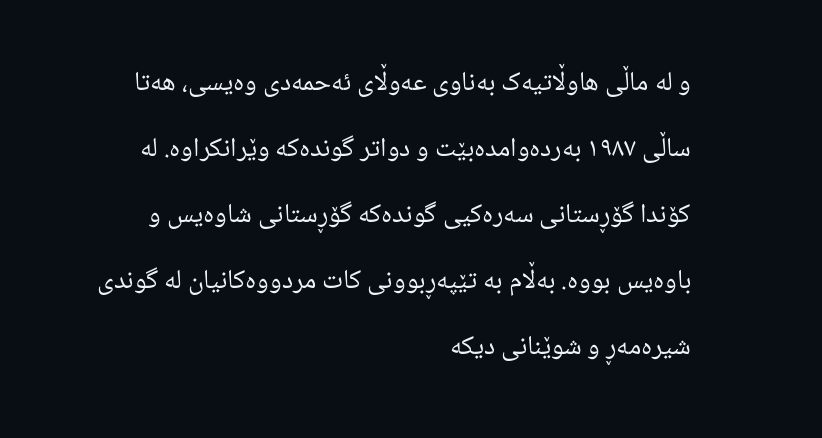و لە ماڵی هاوڵاتیەک بەناوی عەوڵای ئەحمەدی وەیسی، هەتا ساڵی ١٩٨٧ بەردەوامدەبێت و دواتر گوندەکە وێرانکراوە. لە کۆندا گۆڕستانی سەرەکیی گوندەکە گۆڕستانی شاوەیس و باوەیس بووە. بەڵام بە تێپەڕبوونی کات مردووەکانیان لە گوندی شیرەمەڕ و شوێنانی دیکە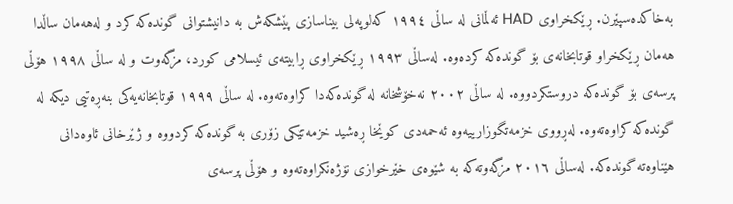بەخاکدەسپێرن. ڕێکخراوی HAD ئەڵمانی لە ساڵی ١٩٩٤ کەلوپەلی بیناسازی پێشکەش بە دانیشتوانی گوندەکە کرد و لەهەمان ساڵدا هەمان ڕێکخراو قوتابخانەی بۆ گوندەکە کردەوە. لەساڵی ١٩٩٣ ڕێکخراوی ڕابیتەی ئیسلامی کورد، مزگەوت و لە ساڵی ١٩٩٨ هۆڵی پرسەی بۆ گوندەکە دروستکردووە. لە ساڵی ٢٠٠٢ نەخۆشخانە لە گوندەکەدا کراوەتەوە. لە ساڵی ١٩٩٩ قوتابخانەیەکی بنەڕەتیی دیکە لە گوندەکە کراوەتەوە. لەڕووی خزمەتگوزارییەوە ئەحمەدی کوێخا ڕەشید خزمەتێکی زۆری بە گوندەکە کردووە و ژێرخانی ئاوەدانی هێناوەتە گوندەکە. لەساڵی ٢٠١٦ مزگەوتەکە بە شێوەی خێرخوازی نۆژەنکراوەتەوە و هۆڵی پرسەی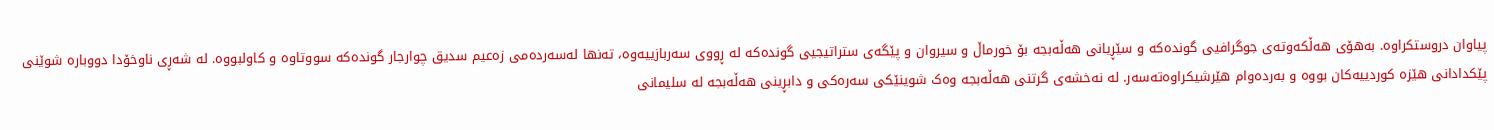پیاوان دروستکراوە. بەهۆی هەڵکەوتەی جوگرافیی گوندەکە و سێڕیانی هەڵەبجە بۆ خورماڵ و سیروان و پێگەی ستراتیجیی گوندەکە لە ڕووی سەربازییەوە، تەنها لەسەردەمی زەعیم سدیق چوارجار گوندەکە سووتاوە و کاولبووە. لە شەڕی ناوخۆدا دووبارە شوێنی پێکدادانی هێزە کوردییەکان بووە و بەردەوام هێرشیکراوەتەسەر. لە نەخشەی گرتنی هەڵەبجە وەک شوینێکی سەرەکی و دابڕینی هەڵەبجە لە سلیمانی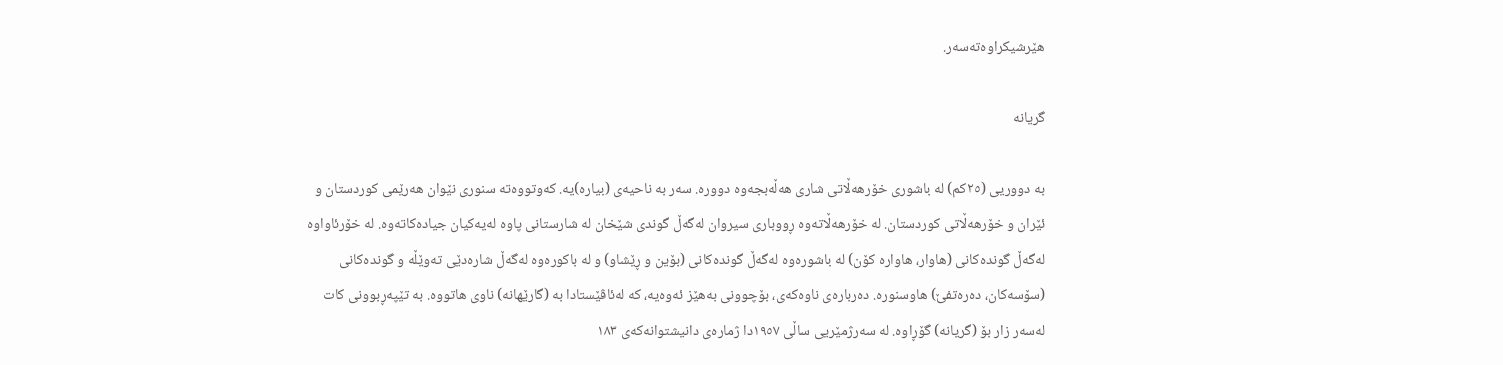هێرشیکراوەتەسەر.

گریانە

بە دووریی (٢٥کم) لە باشورى خۆرهەڵاتى شاری هەڵەبجەوە دوورە. سەر بە ناحیەی (بیارە)یە. کەوتووەتە سنوری نێوان هەرێمی کوردستان و ئێران و خۆرهەڵاتی کوردستان. لە خۆرهەڵاتەوە ڕووباری سیروان لەگەڵ گوندی شێخان لە شارستانی پاوە لەیەکیان جیادەکاتەوە. له خۆرئاواوە لەگەڵ گوندەکانی (هاوار، هاوارە کۆن) لە باشورەوە لەگەڵ گوندەکانی (بۆین و ڕێشاو) و لە باکورەوە لەگەڵ شارەدێی تەوێڵە و گوندەکانی (سۆسەکان، دەرەتفێ) هاوسنوره. دەربارەی ناوەکەی، بۆچوونی بەهێز ئەوەیە، کە لەئاڤێستادا بە (گارێهانە) ناوی هاتووە. بە تێپەڕبوونی کات لەسەر زار بۆ (گریانە) گۆڕاوە. لە سەرژمێریی ساڵی ١٩٥٧دا ژمارەی دانیشتوانەکەی ١٨٣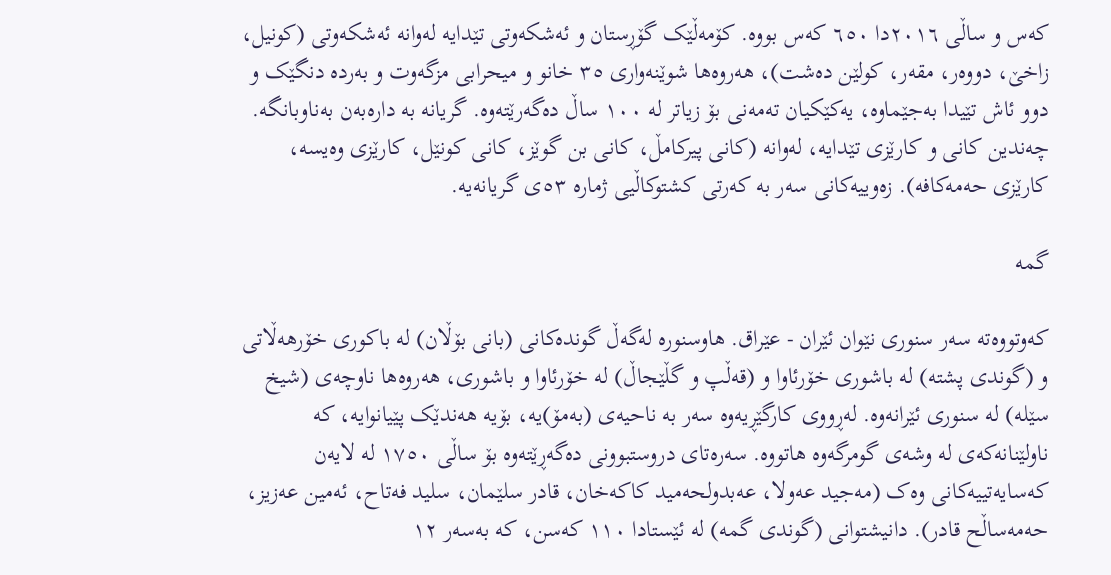کەس و ساڵی ٢٠١٦دا ٦٥٠ کەس بووە. کۆمەڵێک گۆڕستان و ئەشکەوتى تێدایە لەوانە ئەشکەوتى (کونیل، زاخێ، دووەر، مقەر، کولێن دەشت)، هەروەها شوێنەواری ٣٥ خانو و میحرابی مزگەوت و بەردە دنگێک و دوو ئاش تێیدا بەجێماوە، یەکێکیان تەمەنى بۆ زیاتر لە ‌١٠٠ ساڵ دەگەرێتەوه. گریانە بە دارەبەن بەناوبانگە. چەندین کانی و کارێزی‌ تێدایە، لەوانە (کانی پیرکامڵ، کانی بن گوێز، کانی کونێل، کارێزی وەیسە، کارێزی حەمەکافە). زەوییەکانی سەر بە کەرتی کشتوکاڵیی ژمارە ٥٣ی گریانەیە‌.

گمە

کەوتووەتە سەر سنوری نێوان ئێران - عێراق. هاوسنورە لەگەڵ گوندەکانی (بانی بۆڵان) لە باکوری خۆرهەڵاتی و (گوندی پشتە) لە باشوری خۆرئاوا و (قەڵپ و گڵێجاڵ) لە خۆرئاوا و باشوری، هەروەها ناوچەی (شیخ سێلە) لە سنوری ئێرانەوە. لەڕووی کارگێڕيەوە سەر بە ناحیەی (بەمۆ)یە، بۆیە هەندێک پێیانوایە‌، کە ناولێنانەکەی لە وشەی گومرگەوە هاتووە. سەرەتای دروستبوونی دەگەڕێتەوە بۆ ساڵی ١٧٥٠ لە لایەن کەسايەتییەکانی وەک (مەجید عەولا، عەبدولحەمید کاکەخان، قادر سلێمان، سلید فەتاح، ئەمین عەزیز، حەمەساڵح قادر). دانیشتوانی (گوندی گمە) لە ئێستادا ١١٠ کەسن، کە بەسەر ١٢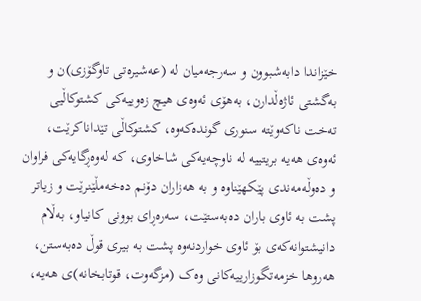خێزاندا دابەشبوون و سەرجەمیان لە (عەشیرەتی تاوگۆزى)ن و بەگشتى ئاژەڵدارن، بەهۆى ئەوەى هیچ زەوییەکی کشتوکاڵیی تەخت ناکەوێتە سنوری گوندەکەوە، کشتوکاڵى تێداناکرێت، ئەوەی هەیە بریتيیە لە ناوچەیەکی شاخاوی، کە لەوەڕگایەکی فراوان و دەوڵەمەندی پێکهێناوە و بە هەزاران دۆنم دەخەمڵێنرێت و زیاتر پشت بە ئاوى باران دەبەستێت، سەرەڕای بوونی کانیاو، بەڵام دانیشتوانەکەی بۆ ئاوى خواردنەوە پشت بە بیری قوڵ دەبەستن، هەروها خزمەتگوزارییەکانی وەک (مزگەوت، قوتابخانە)ی هەیە،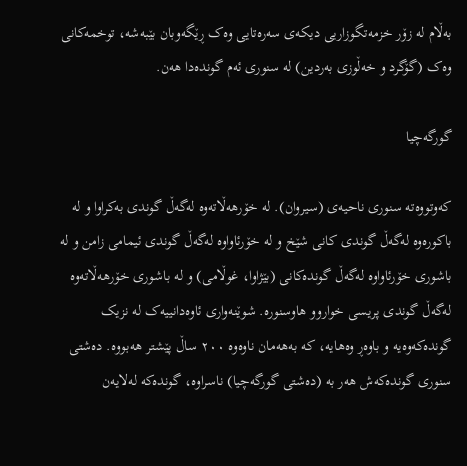بەڵام لە زۆر خزمەتگوزاریی دیکەی سەرەتایی وەک ڕێگەوبان بێبەشە، توخمەکانی وەک (گۆگرد و خەڵوزی بەردین) لە سنوری ئەم گوندەدا هەن.

گورگەچيا

کەوتووەتە سنوری ناحیەی (سیروان). لە خۆرهەڵاتەوە لەگەڵ گوندی بەکراوا و لە باکورەوە لەگەڵ گوندی کانی شێخ و لە خۆرئاواوە لەگەڵ گوندی ئیمامی زامن و لە باشوری خۆرئاواوە لەگەڵ گوندەکانی (بێژاوا، غوڵامی) و لە باشوری خۆرهەڵاتەوە لەگەڵ گوندی پریسی خواروو هاوسنورە. شوێنەواری ئاوەدانییەک لە نزیک گوندەکەوەیە و باوەڕ وەهایە، کە بەهەمان ناوەوە ٢٠٠ ساڵ پێشتر هەبووە. دەشتی سنوری گوندەکەش هەر بە (دەشتی گورگەچیا) ناسراوە، گوندەکە لەلایەن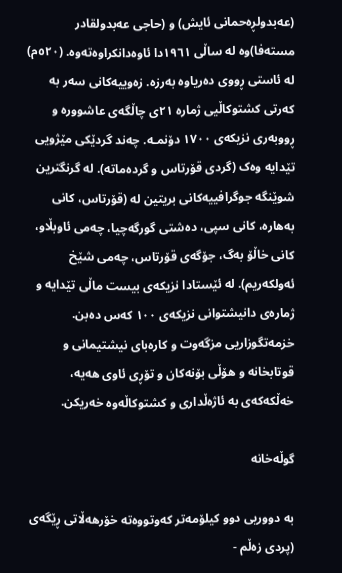(عەبدولڕەحمانی ئایش) و (حاجی عەبدولقادر مستەفا)وە لە ساڵی ١٩٦١دا ئاوەدانکراوەتەوە. (٥٢٠م) لە ئاستى ڕووى دەرياوە بەرزە. زەوییەکانی سەر بە کەرتی کشتوکاڵیی ژمارە ٢١ی چاڵگەی عاشوورە‌ و ڕووبەری نزیکەی ١٧٠٠ دۆنمـە. چەند گردێکى مێژويى تێدايە وەک (گردی قۆرتاس و گردەماتە). لە گرنگترين شوێنگە جوگرافيیەکانى بريتين لە (قۆرتاس، کانی بەهارە، کانی سپی، دەشتی گورگەچیا، چەمی ئاوبڵاو، کانی خاڵۆ بەگ، جۆگەی قۆرتاس، چەمی شێخ ئەولکەریم). لە ئێستادا نزیکەی بیست ماڵی تێدایە و ژمارەی دانیشتوانی نزیکەی ١٠٠ کەس دەبن. خزمەتگوزاریی مزگەوت و کارەبای نیشتیمانی و قوتابخانە و هۆڵی بۆنەکان و تۆڕی ئاوی هەیە، خەڵکەکەی بە ئاژەڵداری و کشتوکاڵەوە خەریکن.

گوڵەخانە

به ‌دووریى دوو کيلۆمەتر کەوتووەتە خۆرهەڵاتی ڕێگەی‌ (پردی زەڵم -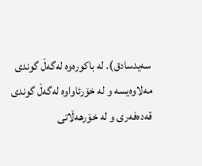سەیدسادق). لە باکورەوە لەگەڵ گوندی مەلاوەیسە و لە خۆرئاواوە لەگەڵ گوندی قەدەفەری و لە خۆرهەڵاتی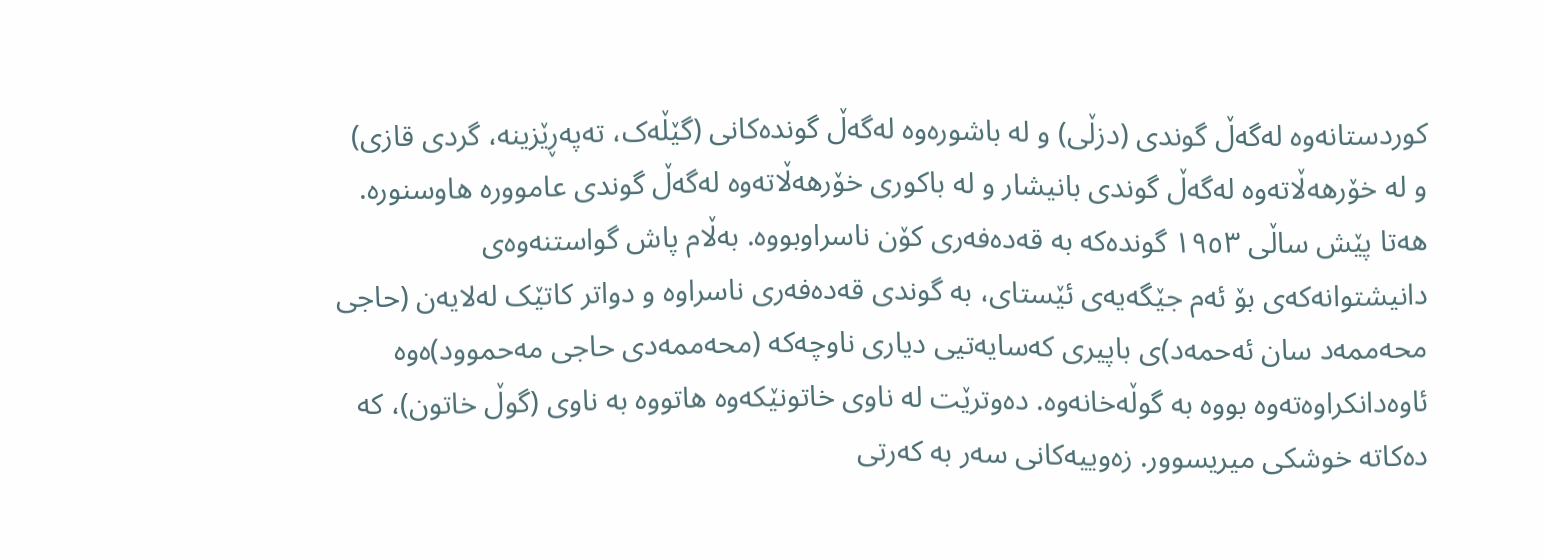کوردستانەوە‌ لەگەڵ گوندی (دزڵی) و لە باشورەوە لەگەڵ گوندەکانی (گێڵەک، تەپەڕێزینە، گردی قازی) و لە خۆرهەڵاتەوە لەگەڵ گوندی بانیشار و لە باکوری خۆرهەڵاتەوە لەگەڵ گوندی عاموورە هاوسنورە. هەتا پێش ساڵی ١٩٥٣ گوندەکە بە قەدەفەری کۆن ناسراوبووە. بەڵام پاش گواستنەوەی دانیشتوانەکەی بۆ ئەم جێگەیەی ئێستای، بە گوندی قەدەفەری ناسراوە و دواتر کاتێک لەلایەن (حاجی محەممەد سان ئەحمەد)ی باپیری کەسایەتیی دیاری ناوچەکە (محەممەدی حاجی مەحموود)ەوە ئاوەدانکراوەتەوە بووە بە گوڵەخانەوە. دەوترێت لە ناوی خاتونێکەوە هاتووە بە ناوی (گوڵ خاتون)، کە دەکاتە خوشکی میریسوور. زەوییەکانی سەر بە کەرتی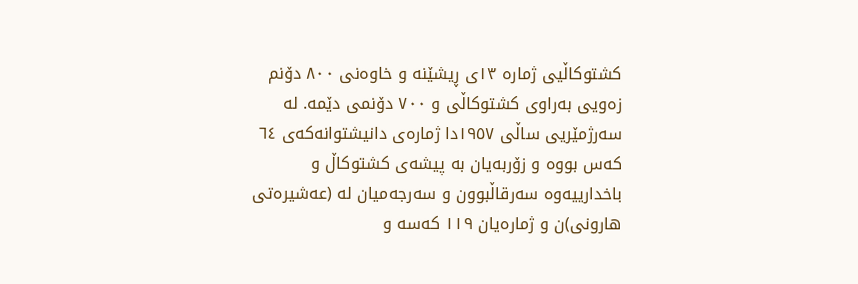کشتوکاڵیی ژمارە ١٣ی ڕیشێنه و خاوەنی ٨٠٠ دۆنم زەویی بەراوی کشتوکاڵی و ٧٠٠ دۆنمی دێمە. لە سەرژمێریی ساڵی ١٩٥٧دا ژمارەی دانیشتوانەکەی ٦٤ کەس بووە و زۆربەیان بە پیشەی کشتوکاڵ و باخدارییەوە سەرقاڵبوون و سەرجەمیان لە (عەشیرەتی هارونی)ن و ژمارەیان ١١٩ کەسە و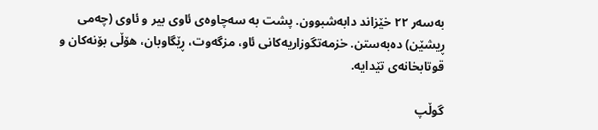بەسەر ٢٢ خێزاند دابەشبوون. پشت بە سەچاوەی ئاوی بیر و ئاوی (چەمى ڕیشێن) دەبەستن. خزمەتگوزاریەکانی ئاو، مزگەوت، ڕێگاوبان، هۆڵی بۆنەکان و قوتابخانەی تێدایە.

گوڵپ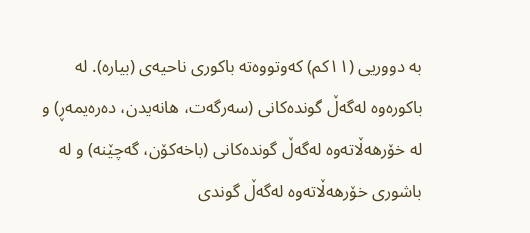بە دووریی (١١کم) کەوتووەته باکوری ناحیەی (بیارە). لە باکورەوە لەگەڵ گوندەکانی (سەرگەت، هانەیدن، دەرەیمەڕ) و لە خۆرهەڵاتەوە لەگەڵ گوندەکانی (باخەکۆن، گەچێنە) و لە باشوری خۆرهەڵاتەوە لەگەڵ گوندی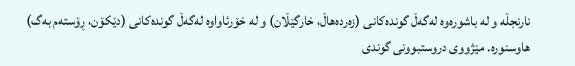نارنجڵە و لە باشورەوە لەگەڵ گوندەکانی (زەردەهاڵ، خارگێڵان) و لە خۆرئاواوە لەگەڵ گوندەکانی (دێکۆن، ڕۆستەم بەگ) هاوسنورە. مێژووی دروستبوونی گوندی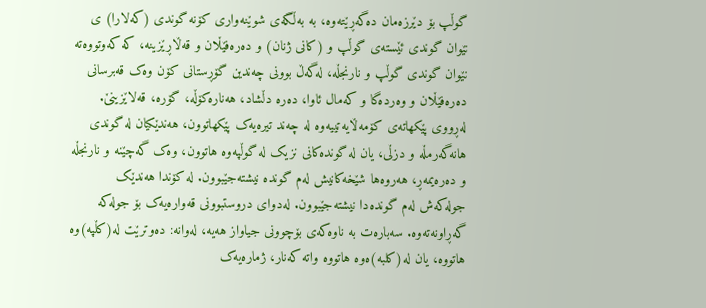گوڵپ بۆ دێرزەمان دەگەڕێتەوە، بە بەڵگەی شوێنەواری کۆنە گوندی (کەلارا) ی نێوان گوندی ئێستەی گوڵپ و (کانی ژنان) و دەرەفێڵان و قەڵاڕێزینە، کە کەوتووەتە نێوان گوندی گوڵپ و نارنجڵە، لەگەڵ بوونی چەندین گۆڕستانی کۆن وەک قەبرسانی دەرەفێڵان و وەردەگا و کەمال ئاوا، دەرە دڵشاد، هەنارەکۆڵە، گۆرە، قەلاێزینێ. لەڕووی پێکهاتەی کۆمەڵایەتییەوە لە چەند تیرەیەک پێکهاتوون، هەندێکیان لە گوندی هانەگەرمڵە و دزڵی، یان لە گوندەکانی نزیک لە گوڵپەوە هاتوون، وەک گەچێنە و نارنجڵە و دەرەیمەڕ، هەروەها شێخەکانیش لەم گوندە نیشتەجێبوون. لە کۆندا هەندێک جولەکەش لەم گوندەدا نیشتەجێبوون. لەدوای دروستبوونی قەوارەیەک بۆ جولەکە گەڕاونەتەوە. سەبارەت بە ناوەکەی بۆچوونی جیاواز هەیە، لەوانە: دەوترێت لە(کڵپە)وە هاتووە، یان لە(کلبە)ەوە هاتووە واتە کەنار، ژمارەیەک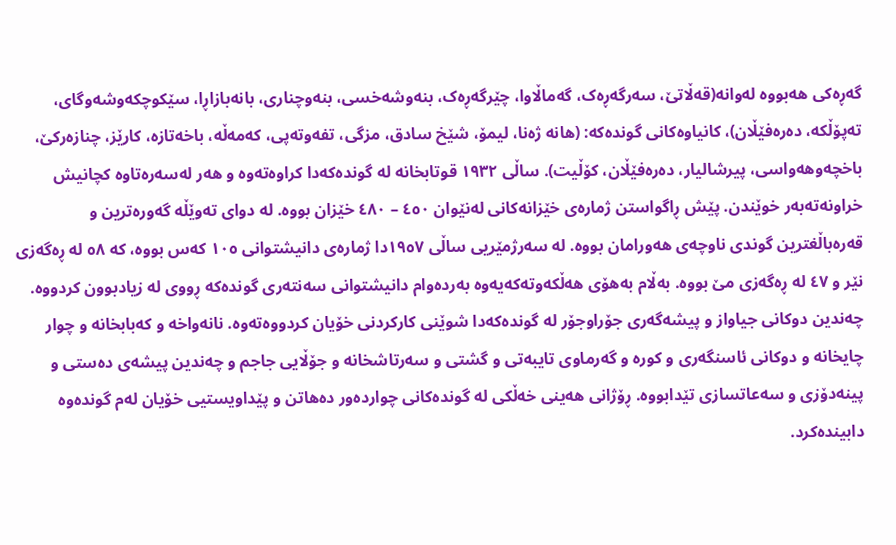گەڕەکی هەبووە لەوانە(قەڵاتێ، سەرگەڕەک، گەماڵاوا، چێرگەڕەک، بنەوشەخسی، بنەوچناری، بانەبازاڕا، سێکوچکەوشەوگای، تەپۆڵکە، دەرەفێڵان)، کانیاوەکانی گوندەکە: (هانە ژەنا، لیمۆ، شێخ سادق، مزگی، تفەوتەپی، کەمەڵە، باخەتازە، کارێز، چنازەرکێ، باخچەوهەواسی، پیرشالیار، دەرەفێڵان، کۆڵیت). ساڵی ١٩٣٢ قوتابخانە لە گوندەکەدا کراوەتەوە و هەر لەسەرەتاوە کچانیش خراونەتەبەر خوێندن. پێش ڕاگواستن ژمارەی خێزانەکانی لەنێوان ٤٥٠ – ٤٨٠ خێزان بووە. لە دوای تەوێڵە گەورەترین و قەرەباڵغترین گوندی ناوچەی هەورامان بووە. لە سەرژمێریی ساڵی ١٩٥٧دا ژمارەی دانیشتوانی ١٠٥ کەس بووە، کە ٥٨ لە ڕەگەزی نێر و ٤٧ لە ڕەگەزی مێ بووە. بەڵام بەهۆی هەڵکەوتەکەیەوە بەردەوام دانیشتوانی سەنتەری گوندەکە ڕووی لە زیادبوون کردووە. چەندین دوکانی جیاواز و پیشەگەری جۆراوجۆر لە گوندەکەدا شوێنی کارکردنی خۆیان کردووەتەوە. نانەواخە و کەبابخانە و چوار چایخانە و دوکانی ئاسنگەری و کورە و گەرماوی تایبەتی و گشتی و سەرتاشخانە و جۆڵایی جاجم و چەندین پیشەی دەستی و پینەدۆزی و سەعاتسازی تێدابووە. ڕۆژانی هەینی خەڵکی لە گوندەکانی چواردەور دەهاتن و پێداویستیی خۆیان لەم گوندەوە دابیندەکرد.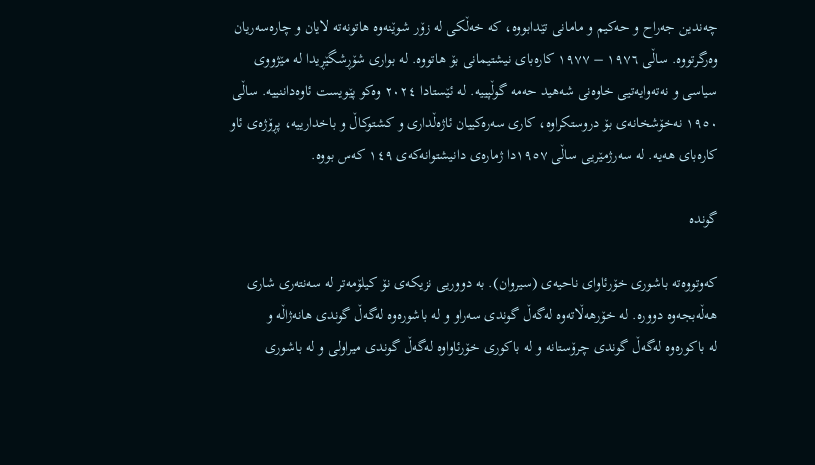چەندین جەراح و حەکیم و مامانی تێدابووە، کە خەڵکی لە زۆر شوێنەوە هاتونەتە لایان و چارەسەریان وەرگرتووە. ساڵی ١٩٧٦ – ١٩٧٧ کارەبای نیشتیمانی بۆ هاتووە. لە بواری شۆڕشگێڕیدا لە مێژووی سیاسی و نەتەوایەتیی خاوەنی شەهید حەمە گوڵپییە. لە ئێستادا ٢٠٢٤ وەکو پێویست ئاوەداننییە. ساڵی ١٩٥٠ نەخۆشخانەی بۆ دروستکراوە، کاری سەرەکییان ئاژەڵداری و کشتوکاڵ و باخدارییە، پڕۆژەی ئاو کارەبای هەیە. لە سەرژمێریی ساڵی ١٩٥٧دا ژمارەی دانیشتوانەکەی ١٤٩ کەس بووه.

گوندە

کەوتووەتە باشوری خۆرئاوای ناحیەی (سیروان). بە دووریی نزیکەی نۆ کیلۆمەتر لە سەنتەری شاری هەڵەبجەوە دوورە. لە خۆرهەڵاتەوە لەگەڵ گوندی سەراو و لە باشورەوە لەگەڵ گوندی هانەژاڵە و له ‌باکورەوە لەگەڵ گوندی چرۆستانە و لە باکوری خۆرئاواوە لەگەڵ گوندی میراولی و لە باشوری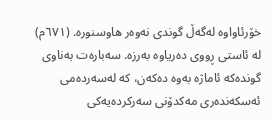خۆرئاواوە لەگەڵ گوندی نەوەر هاوسنورە. (٦٧١م) لە ئاستی ڕووی دەریاوە بەرزە. سەبارەت بەناوی گوندەکە ئاماژە بەوە دەکەن، کە لەسەردەمی ئەسکەندەری مەکدۆنی سەرکردەیەکی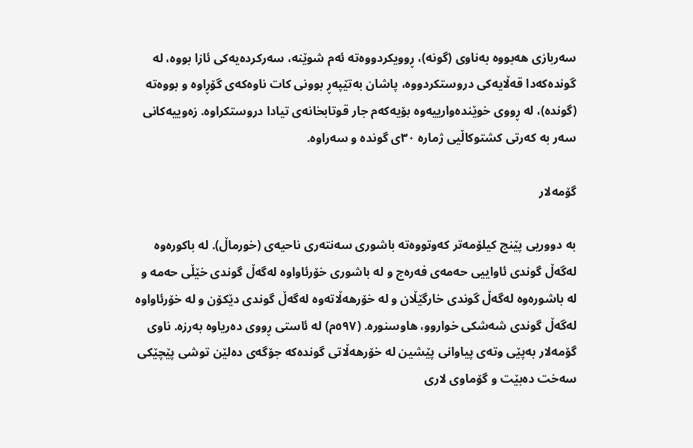سەربازی هەبووە بەناوی (گونە)، ڕوویکردووەتە ئەم شوێنە، سەرکردەیەکی ئازا بووه،‌ لە گوندەکەدا قەڵایەکی دروستکردووە، پاشان بەتێپەڕ بوونی کات ناوەکەی گۆڕاوه ‌و بووەتە (گوندە)، لە ڕووی خوێندەوارییەوە بۆیەکەم جار قوتابخانەی تیادا دروستکراوە. زەوییەکانی سەر بە کەرتی کشتوکاڵیی ژمارە ٣٠ی گوندە و سەراوە.

گۆمەلار

بە دووریی پێنج کیلۆمەتر کەوتووەتە باشوری سەنتەری ناحیە‌ی (خورماڵ). لە باکورەوە لەگەڵ گوندی ئاواییی حەمەی فەرەج و لە باشوری خۆرئاواوە لەگەڵ گوندی خێڵی حەمە و لە باشورەوە لەگەڵ گوندی خارگێڵان و لە خۆرهەڵاتەوە لەگەڵ گوندی دێکۆن و لە خۆرئاواوە لەگەڵ گوندی شەشکی خواروو، هاوسنورە. (٥٩٧م) لە ئاستی ڕووی دەریاوە بەرزە. ناوی گۆمەلار بەپێی وتەی پیاوانی پێشین لە خۆرهەڵاتی گوندەکە جۆگەی دەلێن توشی پێچێکی سەخت دەبێت و گۆماوی لاری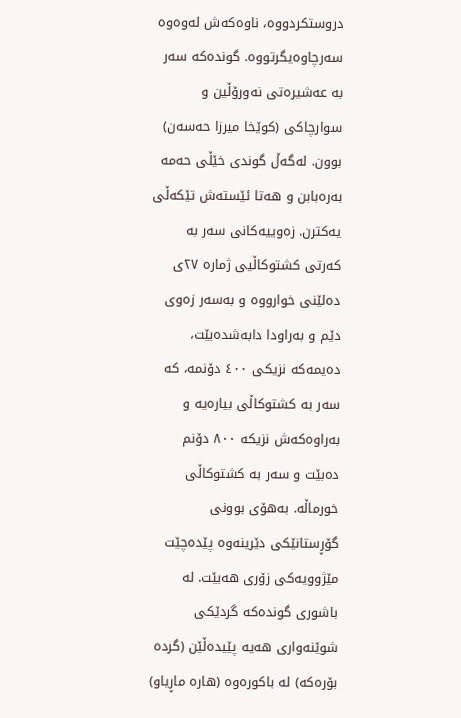دروستکردووە، ناوەکەش لەوەوە سەرچاوەیگرتووە. گوندەکە سەر بە عەشیرەتی نەورۆڵین و سوارچاکی (کوێخا میرزا حەسەن) بوون. لەگەڵ گوندی خێڵی حەمە بەرەبابن و هەتا ئێستەش تێکەڵی یەکترن. زەوییەکانی سەر بە کەرتی کشتوکاڵیی ژمارە ٢٧ی دەلێنی خوارووە و بەسەر زەوی دێم و بەراودا دابەشدەبێت، دەیمەکە نزیکی ٤٠٠ دۆنمە، کە سەر بە کشتوکاڵی بیارەیە و بەراوەکەش نزیکە ٨٠٠ دۆنم دەبێت و سەر بە کشتوکاڵی خورماڵە. بەهۆی بوونی گۆڕستانێکی دێرینەوە پێدەچێت مێژوویەکی زۆری هەبێت. لە باشوری گوندەکە گردێکی شوێنەواری هەیە پێیدەڵێن (گردە بۆرەکە) لە باکورەوە (هارە ماڕیاو)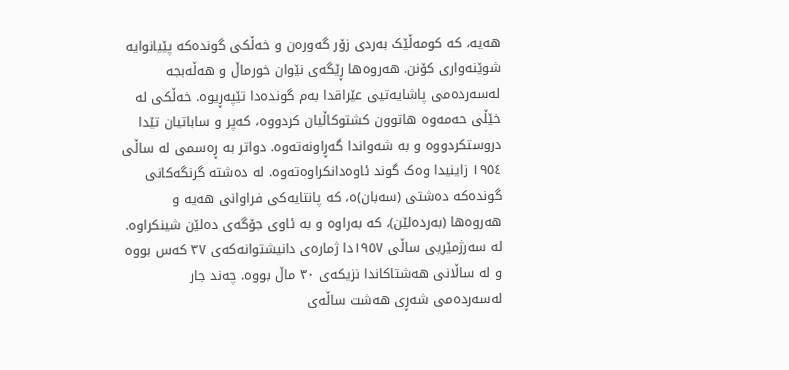هەیە، کە کومەڵێک بەردی زۆر گەورەن و خەڵکی گوندەکە پێیانوایە شوێنەواری کۆنن. هەروەها ڕێگەی نێوان خورماڵ و هەڵەبجە لەسەردەمی پاشایەتیی عێراقدا بەم گوندەدا تێپەڕیوە. خەڵکی لە خێڵی حەمەوە هاتوون کشتوکاڵیان کردووە، کەپر و ساباتیان تێدا دروستکردووە و بە شەواندا گەڕاونەتەوە. دواتر بە ڕەسمی لە ساڵی ١٩٥٤ زاینیدا وەک گوند ئاوەدانکراوەتەوە. لە دەشتە گرنگەکانی گوندەکە دەشتی (سەبان)ە، کە پانتایەکی فراوانی هەیە و هەروەها (بەردەلێن)، کە بەراوە و بە ئاوی جۆگەی دەلێن شینکراوە. لە سەرژمێریی ساڵی ١٩٥٧دا ژمارەی دانیشتوانەکەی ٣٧ کەس بووە و لە ساڵانی هەشتاکاندا نزیکەی ٣٠ ماڵ بووە. چەند جار لەسەردەمی شەڕی هەشت ساڵەی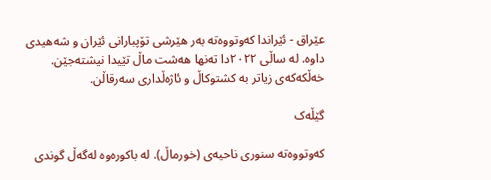عێراق - ئێراندا کەوتووەتە بەر هێرشی تۆپبارانی ئێران و شەهیدی داوە. لە ساڵی ٢٠٢٢دا تەنها هەشت ماڵ تێیدا نیشتەجێن. خەڵکەکەی زیاتر بە کشتوکاڵ و ئاژەڵداری سەرقاڵن.

گێڵەک

کەوتووەتە سنوری ناحیەی (خورماڵ). لە باکورەوە لەگەڵ گوندی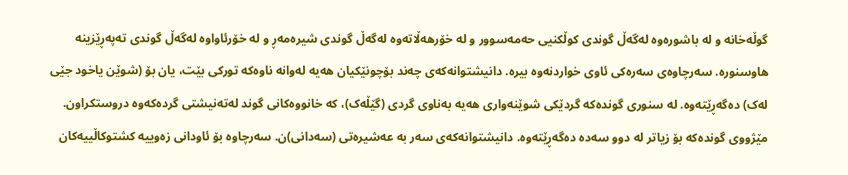گوڵەخانە و لە باشورەوە لەگەڵ گوندی کوڵکنیی حەمەسوور و لە خۆرهەڵاتەوە لەگەڵ گوندی شیرەمەڕ و لە خۆرئاواوە لەگەڵ گوندی تەپەڕێزینە هاوسنورە. سەرچاوەی سەرەکی ئاوی خواردنەوە بیرە. دانیشتوانەکەی چەند بۆچونێکیان هەیە لەوانە‌ ناوەکە تورکی بێت، یان بۆ (شوێن ياخود جێی لەک) دەگەڕێتەوە. لە سنوری گوندەکە گردێکی شوێنەواری هەیە بەناوی گردی (گێڵەک)، کە خانووەکانی گوند لەتەنیشتی گردەکەوە دروستکراون. مێژووی گوندەکە بۆ زیاتر لە دوو سەدە دەگەڕێتەوە. دانیشتوانەکەی سەر بە عەشيرەتى (سەدانی)ن. سەرچاوە بۆ ئاودانی زەوییە کشتوکاڵییەکان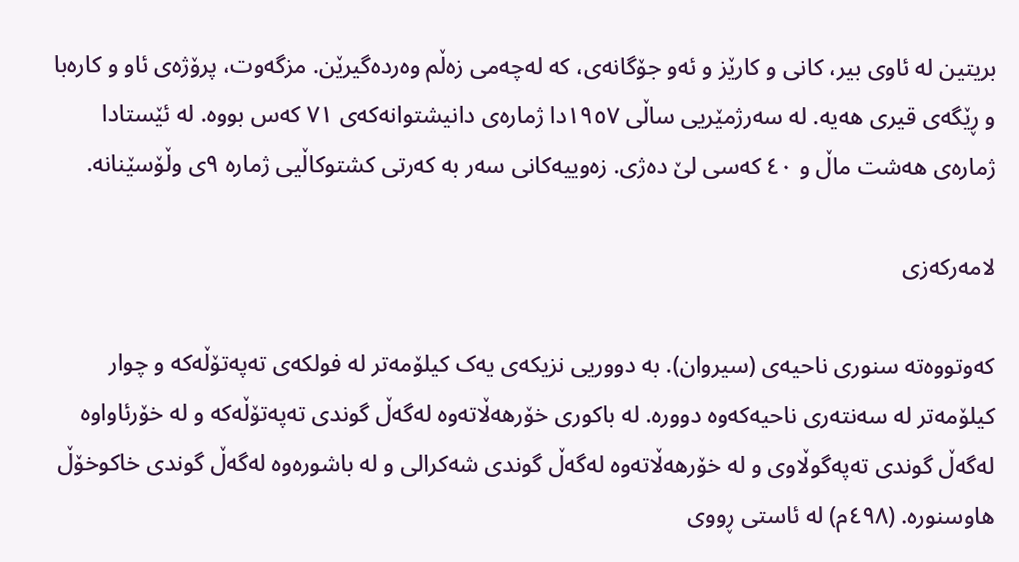بریتین لە ئاوی بیر، کانی و کارێز و ئەو جۆگانەی، کە لەچەمی زەڵم وەردەگیرێن. مزگەوت، پرۆژەی ئاو و کارەبا و ڕێگەی قیری هەیە. لە سەرژمێریی ساڵی ١٩٥٧دا ژمارەی دانیشتوانەکەی ٧١ کەس بووه. لە ئێستادا ژمارەی هەشت ماڵ و ٤٠ کەسی لێ دەژی. زەوییەکانی سەر بە کەرتی کشتوکاڵیی ژمارە ٩ی وڵۆسێنانە‌.

لامەرکەزی

کەوتووەتە سنوری ناحیەی (سیروان). بە دووریی نزیکەی یەک کیلۆمەتر لە فولکەی تەپەتۆڵەکە و چوار کیلۆمەتر لە سەنتەری ناحیەکەوە دوورە. لە باکوری خۆرهەڵاتەوە لەگەڵ گوندی تەپەتۆڵەکە و لە خۆرئاواوە لەگەڵ گوندی تەپەگوڵاوی و لە خۆرهەڵاتەوە لەگەڵ گوندی شەکرالی و لە باشورەوە لەگەڵ گوندی خاکوخۆڵ هاوسنورە. (٤٩٨م) لە ئاستی ڕووی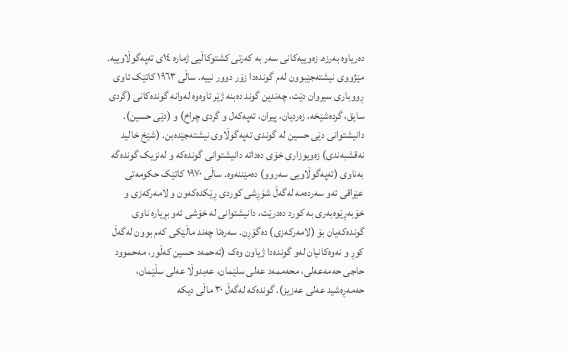دەریاوە بەرزە. زەوییەکانی سەر بە کەرتی کشتوکاڵیی ژمارە ١٤ی تەپەگوڵاوییە. مێژووی نیشتەجێبوون لەم گوندەدا زۆر دوور نییە. ساڵی ١٩٦٣ کاتێک ئاوی ڕووباری سیروان دێت، چەندین گوند دەبنە ژێر ئاوەوە لەوانە گوندەکانی (گردی سایق، گردەشێخە، زەردیان، پیران، تەپەکەل و گردی چراخ) و (دێی حسین). دانیشتوانی دێی حسین لە گوندی تەپەگوڵاوی نیشتەجێدەبن. (شێخ خالید نەقشبەندی) زەویوزاری خۆی دەداتە دانیشتوانی گوندەکە و لەنزیک گوندەگە بەناوی (تەپەگوڵاویی سەروو) دەمێننەوە. ساڵی ١٩٧٠ کاتێک حکومەتی عێراقی ئەو سەردەمە لەگەڵ شۆڕشی کوردی ڕێکدەکەون و لامەرکەزی و خۆبەڕێوەبەری بە کورد دەدرێت، دانیشتوانی لە خۆشی ئەو بڕیارە ناوی گوندەکەیان بۆ (لامەرکەزی) دەگۆڕن. سەرەتا چەند ماڵێکی کەم بوون لەگەڵ کوڕ و نەوەکانیان لەو گوندەدا ژیاون وەک (ئەحمەد حسین کەڵور، مەحموود حاجی حەمەعەلی، محەممەد عەلی سلێمان، عەبدوڵا عەلی سڵێمان، حەمەڕەشید عەلی عەزیز). گوندەکە لەگەڵ ٣٠ ماڵی دیکە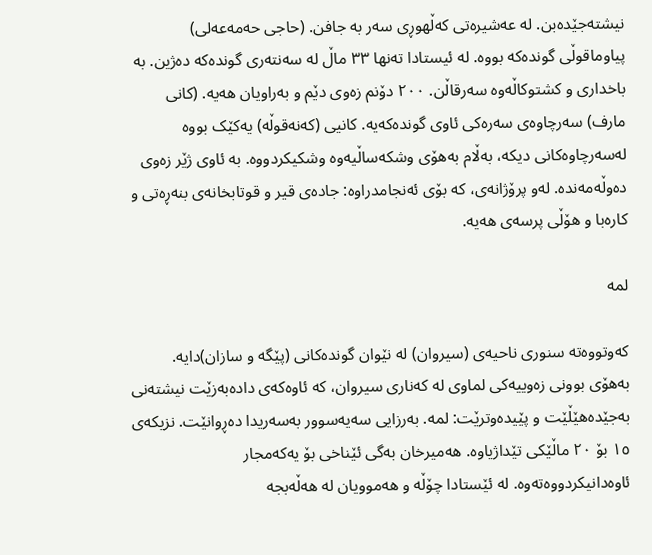نیشتەجێدەبن. لە عەشیرەتی کەڵهوڕی سەر بە جافن. (حاجی حەمەعەلی) پیاوماقوڵی گوندەکە بووە. لە ئیستادا تەنها ٣٣ ماڵ لە سەنتەری گوندەکە دەژین. بە باخداری و کشتوکاڵەوە سەرقاڵن. ٢٠٠ دۆنم زەوی دێم و بەراویان هەیە. (کانی مارف) سەرچاوەی سەرەکی ئاوی گوندەکەیە. کانیی (کەنەقوڵە) یەکێک بووە لەسەرچاوەکانی دیکە، بەڵام بەهۆی وشکەساڵیەوە وشکیکردووە. بە ئاوی ژێر زەوی دەوڵەمەندە. لەو پرۆژانەی، کە بۆی ئەنجامدراوە: جادەی قیر و قوتابخانەی بنەڕەتی و کارەبا و هۆڵی پرسەی هەیە.

لمە

کەوتووەتە سنوری ناحیەی (سیروان) لە نێوان گوندەکانی (پێگە و سازان)دایە. بەهۆی بوونی زەوییەکی لماوی لە کەناری سیروان، کە ئاوەکەی دادەبەزێت نیشتەنی بەجێدەهێڵێت و پێیدەوترێت: لمە. بەرزایی سەیەسوور بەسەریدا دەڕوانێت. نزیکەی ١٥ بۆ ٢٠ ماڵێکی تێداژیاوە. هەمیرخان بەگی ئێناخی بۆ یەکەمجار ئاوەدانیکردووەتەوە. لە ئێستادا چۆڵە و هەموویان لە هەڵەبجە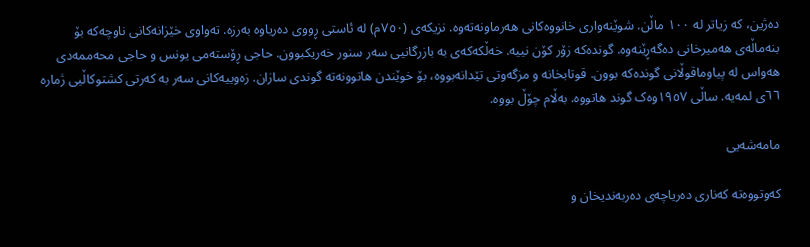دەژین، کە زیاتر لە ١٠٠ ماڵن. شوێنەواری خانووەکانی هەرماونەتەوە. نزیکەی (٧٥٠م) لە ئاستی ڕووی دەریاوە بەرزە. تەواوی خێزانەکانی ناوچەکە بۆ بنەماڵەی هەمیرخانی دەگەڕێنەوە. گوندەکە زۆر کۆن نییە. خەڵکەکەی بە بازرگانیی سەر سنور خەریکبوون. حاجی ڕۆستەمی یونس و حاجی محەممەدی هەواس لە پیاوماقوڵانی گوندەکە بوون. قوتابخانە و مزگەوتی تێدانەبووە، بۆ خوێندن هاتوونەتە گوندی سازان. زەوییەکانی سەر بە کەرتی کشتوکاڵیی ژمارە ٦٦ی لمەیە. ساڵی ١٩٥٧وەک گوند هاتووە. بەڵام چۆڵ بووە.

مامەشەیی

کەوتووەتە کەناری دەریاچەی دەربەندیخان و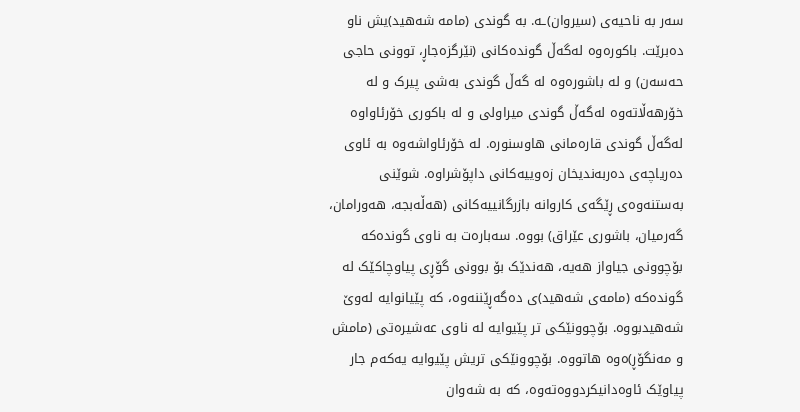سەر بە ناحیەی (سیروان)ـە. بە گوندی (مامە شەهید)یش ناو دەبرێت. باکورەوە لەگەڵ گوندەکانی (نێرگزەجاڕ، توونی حاجی حەسەن) و لە باشورەوە لە گەڵ گوندی بەشی پیرک و لە خۆرهەڵاتەوە لەگەڵ گوندی میراولی و لە باکوری خۆرئاواوە لەگەڵ گوندی قارەمانی هاوسنورە. لە خۆرئاواشەوە بە ئاوی دەریاچەی دەربەندیخان زەوییەکانی داپۆشراوە. شوێنی بەستنەوەی ڕێگەی کاروانە بازرگانییەکانی (هەڵەبجە، هەورامان، گەرمیان، باشوری عێراق) بووە. سەبارەت بە ناوی گوندەکە بۆچوونی جیاواز هەیە، هەندێک بۆ بوونی گۆڕی پیاوچاکێک لە گوندەکە (مامەی شەهید)ی دەگەڕێننەوە، کە پێیانوایە لەوێ شەهیدبووە. بۆچوونێکی تر پێیوایە لە ناوی عەشیرەتی (مامش و مەنگۆڕ)ەوە هاتووە. بۆچوونێکی تریش پێیوایە یەکەم جار پیاوێک ئاوەدانیکردووەتەوە، کە بە شەوان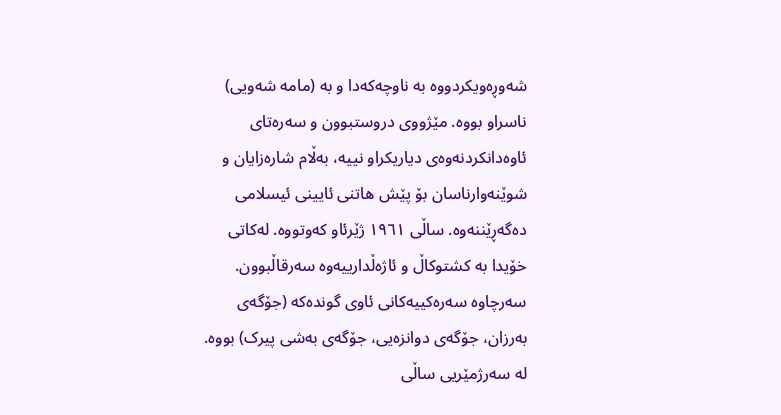شەوڕەویکردووە بە ناوچەکەدا و بە (مامە شەویی) ناسراو بووە. مێژووی دروستبوون و سەرەتای ئاوەدانکردنەوەی دیاریکراو نییه، بەڵام شارەزایان و شوێنەوارناسان بۆ پێش هاتنی ئایینی ئیسلامی دەگەڕێننەوە. ساڵی ١٩٦١ ژێرئاو کەوتووه. لەکاتی خۆیدا بە کشتوکاڵ و ئاژەڵدارییەوە سەرقاڵبوون. سەرچاوە سەرەکییەکانی ئاوی گوندەکە (جۆگەی بەرزان، جۆگەی دوانزەیی، جۆگەی بەشی پیرک) بووە. لە سەرژمێریی ساڵی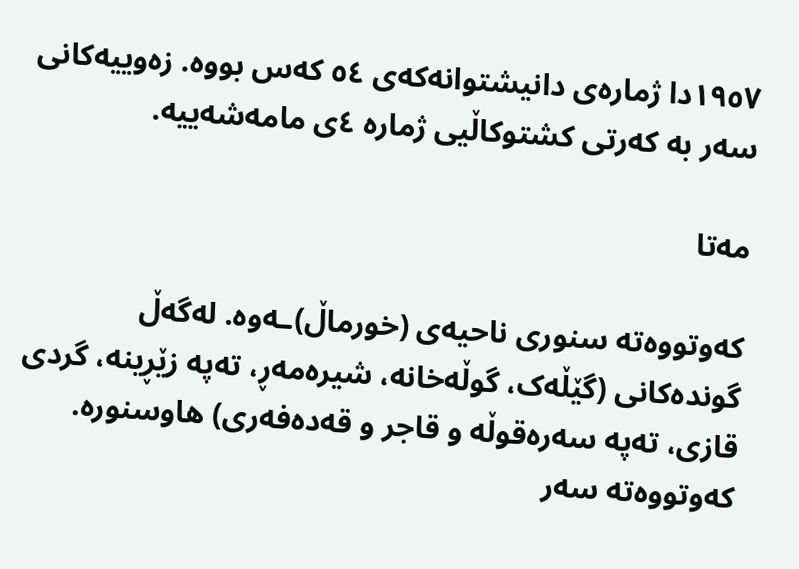١٩٥٧دا ژمارەی دانیشتوانەکەی ٥٤ کەس بووە. زەوییەکانی سەر بە کەرتی کشتوکاڵیی ژمارە ٤ی مامەشەییە.

مەتا

کەوتووەتە سنوری ناحیە‌ی (خورماڵ)ـەوە. لەگەڵ گوندەکانی (گێڵەک، گوڵەخانە، شیرەمەڕ، تەپە زێڕینە، گردی قازی، تەپە سەرەقوڵە و قاجر و قەدەفەری) هاوسنورە. کەوتووەتە سەر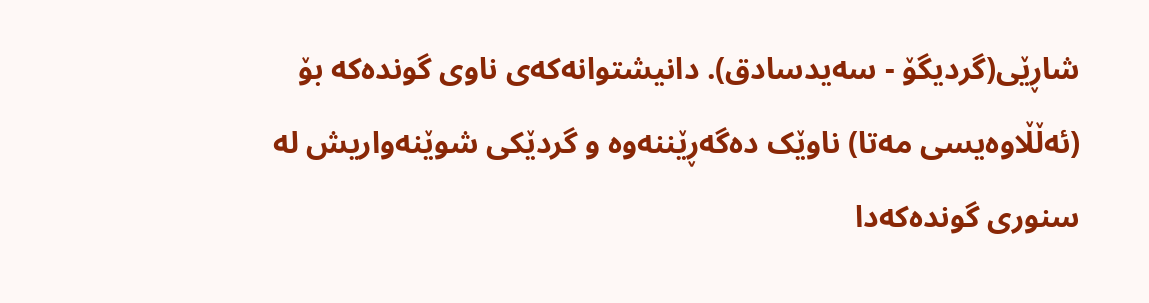شاڕێی(گردیگۆ - سەیدسادق). دانیشتوانەکەی ناوی گوندەکە بۆ (ئەڵڵاوەیسی مەتا) ناوێک دەگەڕێننەوە و گردێکی شوێنەواریش لە سنوری گوندەکەدا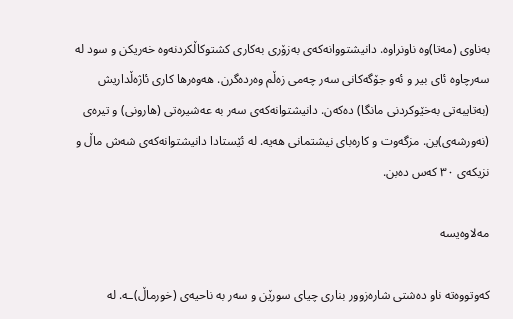بەناوی (مەتا)وە ناونراوە. دانیشتووانەکەی بەزۆری بەکاری کشتوکاڵکردنەوە خەریکن و سود لە سەرچاوە ئای بیر و ئەو جۆگەکانی سەر چەمی زەڵم وەردەگرن. هەوەرها کاری ئاژەڵداریش (بەتایبەتی بەخێوکردنی مانگا) دەکەن. دانیشتوانەکەی سەر بە عەشیرەتی (هارونی) و تیرەی (نەورشەی)ین. مزگەوت و کارەبای نیشتمانی هەیە. لە ئێستادا دانیشتوانەکەی شەش ماڵ و نزیکەی ٣٠ کەس دەبن.

مەلاوەیسە

کەوتووەتە ناو دەشتی شارەزوور بناری چیای سورێن و ‌سەر بە ناحیە‌ی (خورماڵ)ـە. لە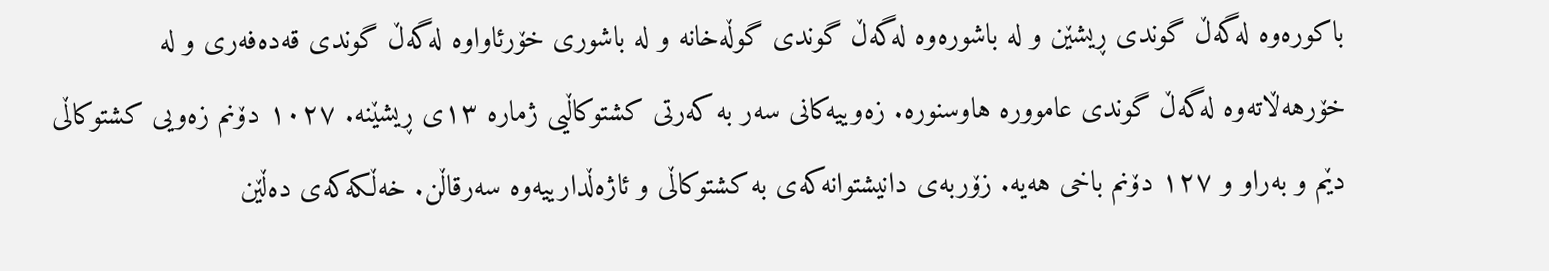باکورەوە لەگەڵ گوندی ڕیشێن و لە باشورەوە لەگەڵ گوندی گوڵەخانە و لە باشوری خۆرئاواوە لەگەڵ گوندی قەدەفەری و لە خۆرهەڵاتەوە لەگەڵ گوندی عاموورە هاوسنورە. زەوییەکانی سەر بە کەرتی کشتوکاڵیی ژمارە ١٣ی ڕیشێنە. ١٠٢٧ دۆنم زەویی کشتوکاڵی دێم و بەراو و ١٢٧ دۆنم باخی هەیە. زۆربەی دانیشتوانەکەی بە کشتوکاڵی و ئاژەڵدارییەوە سەرقاڵن. خەڵکەکەی دەڵێن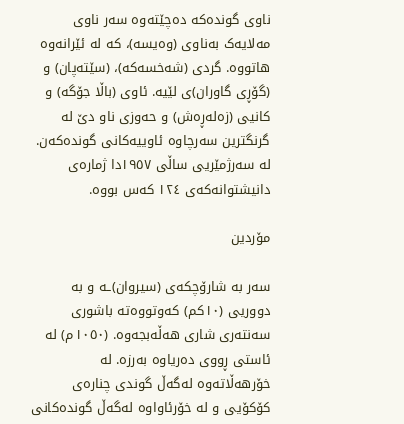ناو‌ی گوندەکە دەچێتەوە سەر ناوی مەلایەک بەناوی (وەیسە)، کە لە ئێرانەوە هاتووە. گردی (شەخسەکە)، (سێتەپان) و (گۆڕی گاوران)ی لێیە. ئاوی (باڵا جۆگە) و کانیی (زەلەڕەش) و حەوزی ناو دێ لە گرنگترین سەرچاوە ئاوییەکانی گوندەکەن. لە سەرژمێریی ساڵی ١٩٥٧دا ژمارەی دانیشتوانەکەی ١٢٤ کەس بووە.

مۆردین

سەر به شارۆچکەی (سيروان)ـه و بە دووریى (١٠کم) کەوتووەتە باشورى سەنتەرى شارى هەڵەبجەوه. (١٠٥٠م) لە ئاستى ڕووى دەرياوە بەرزە. لە خۆرهەڵاتەوە لەگەڵ گوندی چنارەی کۆکۆیی و لە خۆرئاواوە لەگەڵ گوندەکانی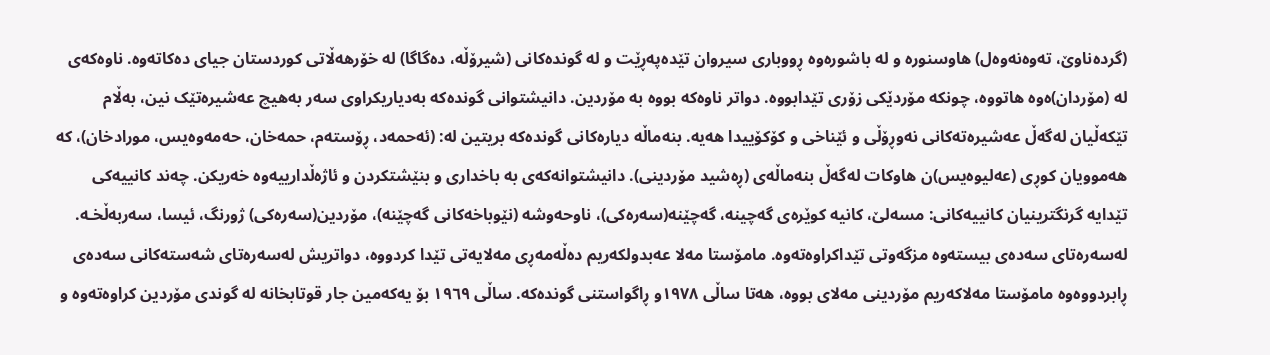(گردەناوێ، تەوەنەوەل) هاوسنورە و لە باشورەوە ڕووباری سیروان تێدەپەڕێت و لە گوندەکانی (شیرۆڵە، دەگاگا) لە خۆرهەڵاتی کوردستان جیای دەکاتەوە. ناوەکەی لە (مۆردان)ەوە هاتووە، چونکە مۆردێکی زۆری تێدابووە. دواتر ناوەکە بووە بە مۆردین. دانيشتوانى گوندەکە بەدياريکراوى سەر بەهيچ عەشيرەتێک نين، بەڵام تێکەڵيان لەگەڵ عەشيرەتەکانى نەوڕۆڵى و ئێناخى و کۆکۆییدا هەيە. بنەماڵە ديارەکانى گوندەکە بريتين لە: (ئەحمەد، ڕۆستەم، حمەخان، حەمەوەيس، مورادخان)، کە هەموويان کوڕى (عەليوەيس)ن هاوکات لەگەڵ بنەماڵەى (ڕەشيد مۆردينى). دانيشتوانەکەى بە باخدارى و بنێشتکردن و ئاژەڵدارييەوە خەريکن. چەند کانيیەکى تێدايە گرنگترينيان کانییەکانی: مسەلێ، کانیە کوێرەی گەچینە، گەچێنە(سەرەکی)، ناوحەوشە (نێوباخەکانی گەچێنە)، مۆردین(سەرەکی) ژورنگ، ئیسا، سەربەڵخـە. لەسەرەتای سەدەی بیستەوە مزگەوتی تێداکراوەتەوە. مامۆستا مەلا عەبدولکەریم دەڵەمەڕی مەلایەتی تێدا کردووە، دواتریش لەسەرەتای شەستەکانی سەدەی ڕابردووەوە مامۆستا مەلاکەریم مۆردینی مەلای بووە، هەتا ساڵی ١٩٧٨و ڕاگواستنی گوندەکە. ساڵی ١٩٦٩ بۆ یەکەمین جار قوتابخانە لە گوندی مۆردین کراوەتەوە و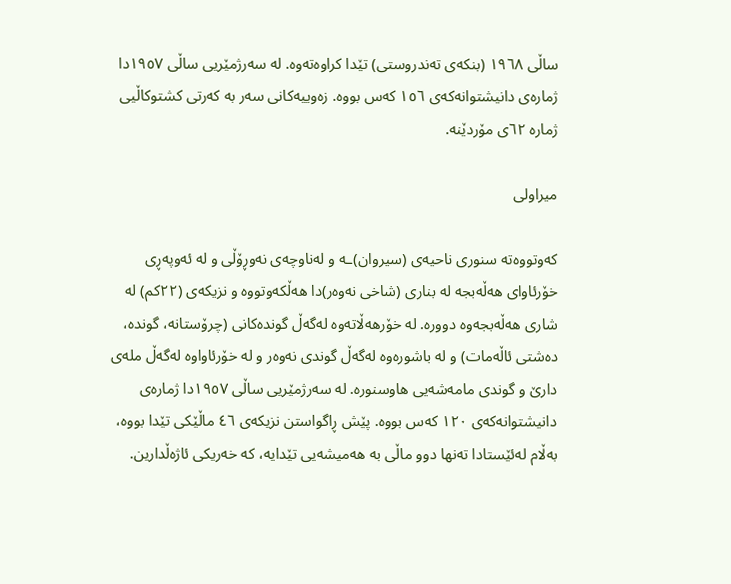ساڵی ١٩٦٨ (بنکەى تەندروستى) تێدا کراوەتەوە. لە سەرژمێریی ساڵی ١٩٥٧دا ژمارەی دانیشتوانەکەی ١٥٦ کەس بووە. زەوییەکانی سەر بە کەرتی کشتوکاڵیی ژمارە ٦٢ی مۆردێنە.

میراولی

کەوتووەتە سنوری ناحیەی (سیروان)ـە و لەناوچەی نەوڕۆڵی و لە ئەوپەڕی خۆرئاوای هەڵەبجە لە بناری (شاخی نەوەر)دا هەڵکەوتووە و نزیکەی (٢٢کم) لە شاری هەڵەبجەوە دوورە. لە خۆرهەڵاتەوە لەگەڵ گوندەکانی (چرۆستانە، گوندە، دەشتی ئاڵەمات) و لە باشورەوە لەگەڵ گوندی نەوەر و لە خۆرئاواوە لەگەڵ ملەی دارێ و گوندی مامەشەیی هاوسنورە. لە سەرژمێریی ساڵی ١٩٥٧دا ژمارەی دانیشتوانەکەی ١٢٠ کەس بووە. پێش ڕاگواستن نزیکەی ٤٦ ماڵێکی تێدا بووە، بەڵام لەئێستادا تەنها دوو ماڵی بە هەمیشەیی تێدایە، کە خەریکی ئاژەڵدارین.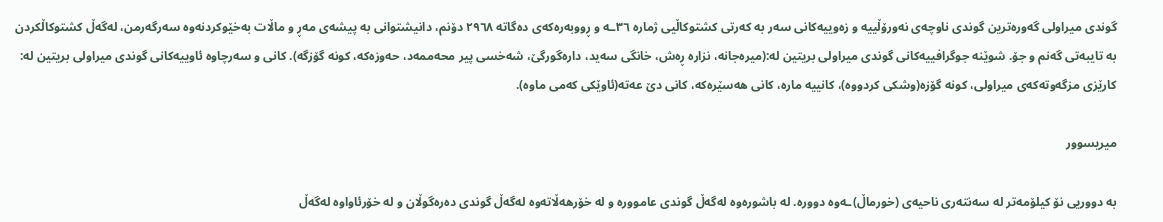گوندی میراولی گەورەترین گوندی ناوچەی نەورۆڵییە و زەوییەکانی سەر بە کەرتی کشتوکاڵیی ژمارە ٣٦ـە و ڕووبەرەکەی دەگاتە ٢٩٦٨ دۆنم، دانیشتوانی بە پیشەی مەڕ و ماڵات بەخێوکردنەوە سەرگەرمن، لەگەڵ کشتوکاڵکردن بە تایبەتی گەنم و جۆ. شوێنە جوگرافيیەکانى گوندى میراولی بریتین لە:(میرەجانە، نزارە ڕەش، خانگی سەید، دارەگورگێ، شەخسی پیر محەممەد، حەوزەکە، کونە گۆزگە). کانی و سەرچاوە ئاوییەکانی گوندی میراولی بریتین لە: کارێزی مزگەوتەکەی میراولی، کونە گۆزە(وشکی کردووە)، کانییە مارە، کانی هەسێرەکە، کانی دێ عەتە(ئاوێکی کەمی ماوە).

میریسوور

بە دووریی نۆ کیلۆمەتر لە‌ سەنتەری ناحیە‌ی (خورماڵ)ـەوە دوورە. لە باشورەوە لەگەڵ گوندی عاموورە و لە خۆرهەڵاتەوە لەگەڵ گوندی دەرەگوڵان و لە خۆرئاواوە لەگەڵ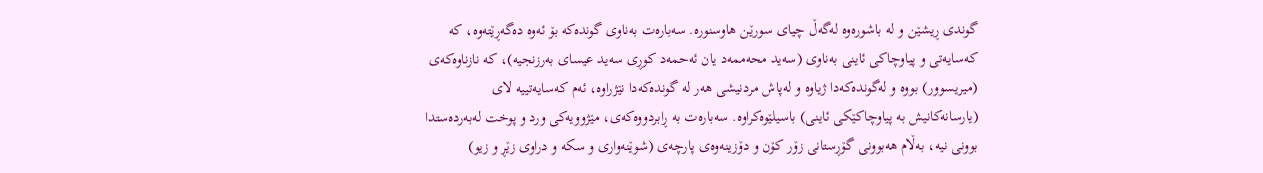گوندی ڕیشێن و لە باشورەوە لەگەڵ چیای سورێن هاوسنورە. سەبارەت بەناوی گوندەکە بۆ ئەوە دەگەڕێتەوە، کە کەسایەتی و پیاوچاکی ئاینی بەناوی (سەید محەممەد یان ئەحمەد کوڕی سەید عیسای بەرزنجیە)، کە نازناوەکەی (میریسوور) بووە و لەگوندەکەدا ژیاوە و لەپاش مردنیشی هەر لە گوندەکەدا نێژراوە، ئەم کەسایەتییە لای (یارسانەکانیش بە پیاوچاکێکی ئاینی) باسیلێوەکراوە. سەبارەت بە ڕابردووەکەی، مێژوویەکی ورد و پوخت لەبەردەستدا بوونی نیە، بەڵام هەبوونی گۆڕستانی زۆر کۆن و دۆزینەوەی پارچەی (شوێنەواری و سکە و دراوی زێڕ و زیو)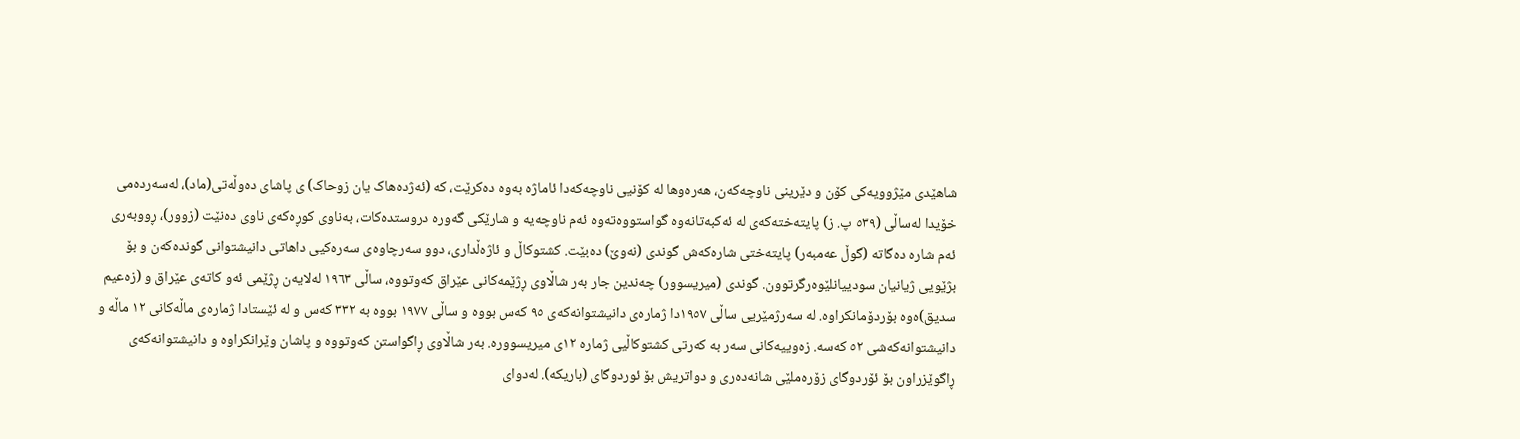شاهێدی مێژوویەکی کۆن و دێرینی ناوچەکەن، هەرەوها لە کۆنیی ناوچەکەدا ئاماژە بەوە دەکرێت، کە (ئەژدەهاک یان زوحاک) ی پاشای دەوڵەتی(ماد)، لەسەردەمی خۆیدا لەساڵی (٥٣٩ پ. ز) پایتەختەکەی لە ئەکبەتانەوە گواستووەتەوە ئەم ناوچەیە و شارێکی گەورە دروستدەکات، بەناوی کوڕەکەی ناوی دەنێت (زوور)، ڕووبەری ئەم شارە دەگاتە (گوڵ عەمبەر) پایتەختی شارەکەش گوندی (نەوێ) دەبێت. کشتوکاڵ و ئاژەڵداری، دوو سەرچاوەی سەرەکیی داهاتی دانیشتوانی گوندەکەن و بۆ بژێویی ژیانیان سودییانلێوەرگرتوون. گوندی (میریسوور) چەندین جار بەر شاڵاوی ڕژێمەکانی عێراق کەوتووە، ساڵی ١٩٦٣ لەلایەن ڕژێمی ئەو کاتەی عێراق و (زەعیم سدیق)ەوە بۆردۆمانکراوە. لە سەرژمێریی ساڵی ١٩٥٧دا ژمارەی دانیشتوانەکەی ٩٥ کەس بووە و ساڵی ١٩٧٧ بووە بە ٣٣٢ کەس و لە ئێستادا ژمارەی ماڵەکانی ١٢ ماڵە و دانیشتوانەکەشی ٥٢ کەسە. زەوییەکانی سەر بە کەرتی کشتوکاڵیی ژمارە ١٢ی میریسوورە‌. بەر شاڵاوی ڕاگواستن کەوتووە و پاشان وێرانکراوە و دانیشتوانەکەی ڕاگوێزراون بۆ ئۆردوگای زۆرەملێی شانەدەری و دواتریش بۆ ئوردوگای (باریکە). لەدوای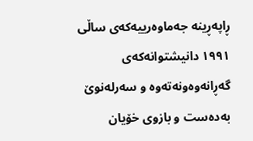ڕاپەڕینە جەماوەرییەکەی ساڵی ١٩٩١ دانیشتوانەکەی گەڕانەوەونەتەوە و سەرلەنوێ بەدەست و بازوی خۆیان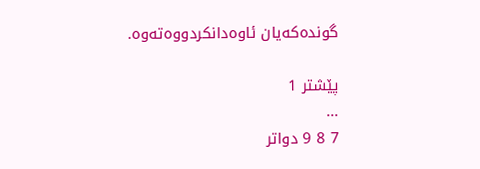گوندەکەیان ئاوەدانکردووەتەوە.

پێشتر 1
...
7 8 9 دواتر